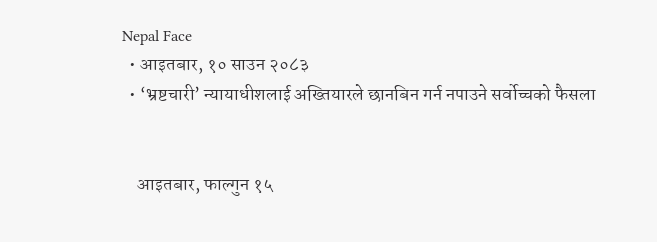Nepal Face
  • आइतबार, १० साउन २०८३
  • ‘भ्रष्टचारी’ न्यायाधीशलाई अख्तियारले छानबिन गर्न नपाउने सर्वोच्चको फैसला


    आइतबार, फाल्गुन १५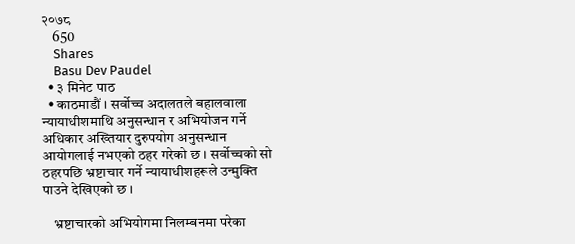२०७८
    650
    Shares
    Basu Dev Paudel
  • ३ मिनेट पाठ
  • काठमाडौं । सर्वोच्च अदालतले बहालवाला न्यायाधीशमाथि अनुसन्धान र अभियोजन गर्ने अधिकार अख्तियार दुरुपयोग अनुसन्धान आयोगलाई नभएको ठहर गरेको छ । सर्वोच्चको सो ठहरपछि भ्रष्टाचार गर्ने न्यायाधीशहरूले उन्मुक्ति पाउने देखिएको छ ।

    भ्रष्टाचारको अभियोगमा निलम्बनमा परेका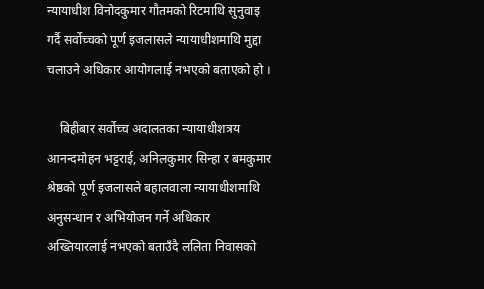न्यायाधीश विनोदकुमार गौतमको रिटमाथि सुनुवाइ गर्दै सर्वोच्चको पूर्ण इजलासले न्यायाधीशमाथि मुद्दा चलाउने अधिकार आयोगलाई नभएको बताएको हो ।

    बिहीबार सर्वोच्च अदालतका न्यायाधीशत्रय आनन्दमोहन भट्टराई, अनिलकुमार सिन्हा र बमकुमार श्रेष्ठको पूर्ण इजलासले बहालवाला न्यायाधीशमाथि अनुसन्धान र अभियोजन गर्ने अधिकार अख्तियारलाई नभएको बताउँदै ललिता निवासको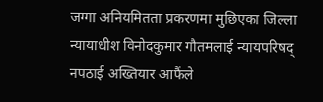जग्गा अनियमितता प्रकरणमा मुछिएका जिल्ला न्यायाधीश विनोदकुमार गौतमलाई न्यायपरिषद् नपठाई अख्तियार आफैंले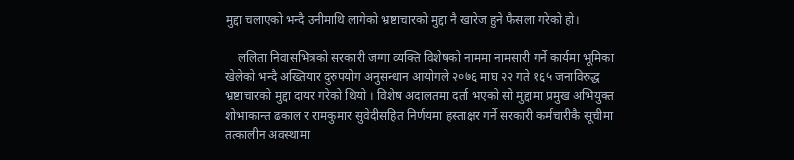मुद्दा चलाएको भन्दै उनीमाथि लागेको भ्रष्टाचारको मुद्दा नै खारेज हुने फैसला गरेको हो।

    ललिता निवासभित्रको सरकारी जग्गा व्यक्ति विशेषको नाममा नामसारी गर्ने कार्यमा भूमिका खेलेको भन्दै अख्तियार दुरुपयोग अनुसन्धान आयोगले २०७६ माघ २२ गते १६५ जनाविरुद्ध भ्रष्टाचारको मुद्दा दायर गरेको थियो । विशेष अदालतमा दर्ता भएको सो मुद्दामा प्रमुख अभियुक्त शोभाकान्त ढकाल र रामकुमार सुवेदीसहित निर्णयमा हस्ताक्षर गर्ने सरकारी कर्मचारीकै सूचीमा तत्कालीन अवस्थामा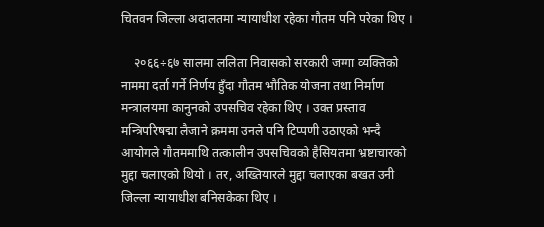चितवन जिल्ला अदालतमा न्यायाधीश रहेका गौतम पनि परेका थिए ।

    २०६६÷६७ सालमा ललिता निवासको सरकारी जग्गा व्यक्तिको नाममा दर्ता गर्ने निर्णय हुँदा गौतम भौतिक योजना तथा निर्माण मन्त्रालयमा कानुनको उपसचिव रहेका थिए । उक्त प्रस्ताव मन्त्रिपरिषद्मा लैजाने क्रममा उनले पनि टिप्पणी उठाएको भन्दै आयोगले गौतममाथि तत्कालीन उपसचिवको हैसियतमा भ्रष्टाचारको मुद्दा चलाएको थियो । तर, अख्तियारले मुद्दा चलाएका बखत उनी जिल्ला न्यायाधीश बनिसकेका थिए ।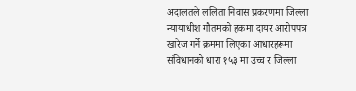अदालतले ललिता निवास प्रकरणमा जिल्ला न्यायाधीश गौतमको हकमा दायर आरोपपत्र खारेज गर्ने क्रममा लिएका आधारहरूमा संविधानको धारा १५३ मा उच्च र जिल्ला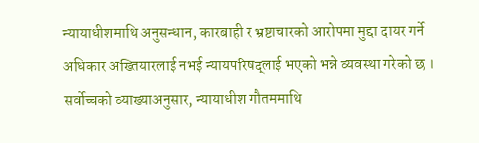न्यायाधीशमाथि अनुसन्धान, कारबाही र भ्रष्टाचारको आरोपमा मुद्दा दायर गर्ने अधिकार अख्तियारलाई नभई न्यायपरिषद्लाई भएको भन्ने व्यवस्था गरेको छ । सर्वोच्चको व्याख्याअनुसार, न्यायाधीश गौतममाथि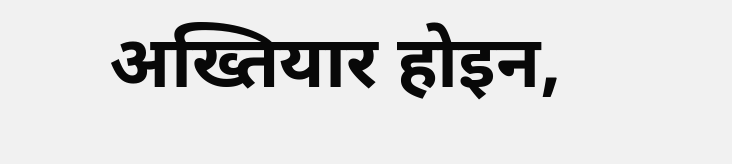अख्तियार होइन,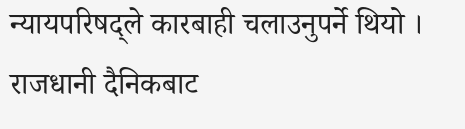न्यायपरिषद्ले कारबाही चलाउनुपर्ने थियो । राजधानी दैनिकबाट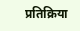प्रतिक्रिया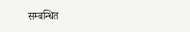सम्बन्धित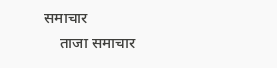समाचार
    ताजा समाचार